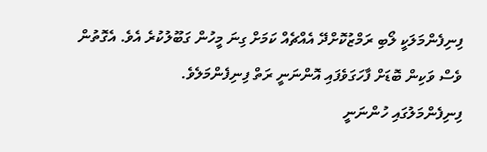ފިނިފެންމަލަކީ ލޯބި ރަމްޒުކޮށްދޭ އެއްޗެއް ކަމަށް ގިނަ މީހުން ގަބޫލުކުރެ އެވެ. އެގޮތުން ވެސް ވަކިން ބޮޑަށް ފާހަގަވެފައި އޮންނަނީ ރަތް ފިނިފެންމަލެވެ.
ފިނިފެންމަލުގައި ހުންނަނީ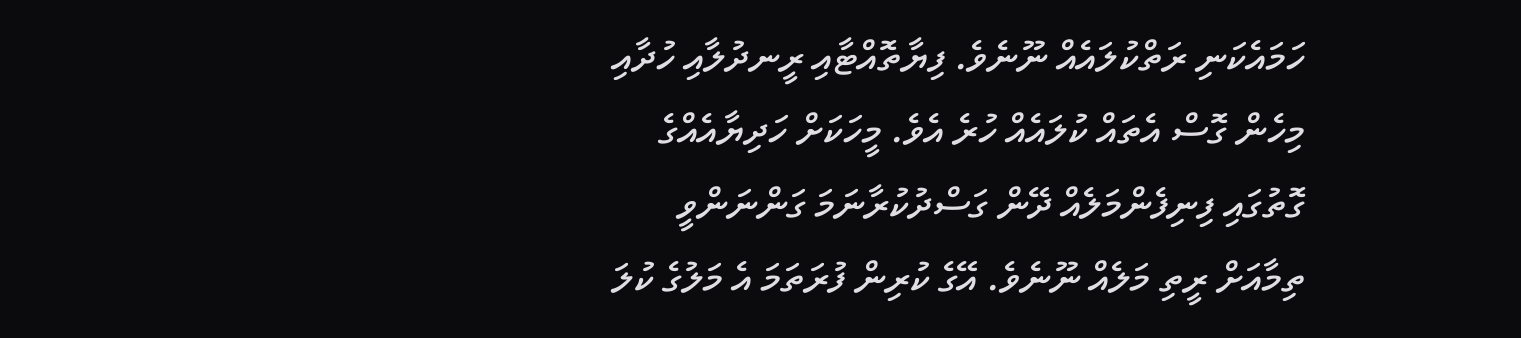ހަމައެކަނި ރަތްކުލައެއް ނޫނެވެ. ފިޔާތޮއްޓާއި ރީނދުލާއި ހުދާއި މިހެން ގޮސް އެތައް ކުލައެއް ހުރެ އެވެ. މީހަކަށް ހަދިޔާއެއްގެ ގޮތުގައި ފިނިފެންމަލެއް ދޭން ގަސްދުކުރާނަމަ ގަންނަންވީ ތިމާއަށް ރީތި މަލެއް ނޫނެވެ. އޭގެ ކުރިން ފުރަތަމަ އެ މަލުގެ ކުލަ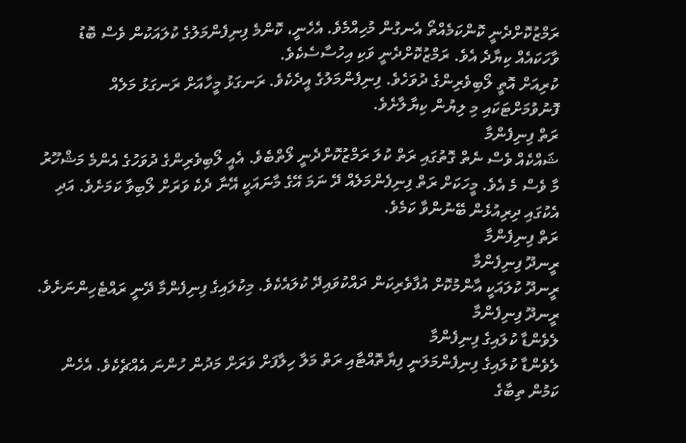ރަމްޒުކޮށްދެނީ ކޮންކަމެއްތޯ އެނގުން މުހިއްމެވެ. އެހެނީ، ކޮންމެ ފިނިފެންމަލުގެ ކުލައަކުން ވެސް ބޮޑު ވާހަކައެއް ކިޔާދެ އެވެ. ރަމްޒުކޮށްދެނީ ވަކި އިހުސާސެކެވެ.
ކުރިއަށް އޮތީ ލޯބިވެރިންގެ ދުވަހެވެ. ފިނިފެންމަލުގެ އީދެކެވެ. ރަނގަޅު މީހާއަށް ރަނގަޅު މަލެއް ފޮނުވުމަށްޓަކައި މި ލިޔުން ކިޔާލާށެވެ.
ރަތް ފިނިފެންމާ
ޝައްކެއް ވެސް ނެތް ގޮތުގައި ރަތް ކުލަ ރަމްޒުކޮށްދެނީ ލޯތްބެވެ. އެއީ ލޯބިވެރިންގެ ދުވަހުގެ އެންމެ މަޝްހޫރު މާ ވެސް މެ އެވެ. މީހަކަށް ރަތް ފިނިފެންމަލެއް ދޭ ނަމަ އޭގެ މާނައަކީ އޭނާ ދެކެ ވަރަށް ލޯބިވާ ކަމަށެވެ. އަދި އެކުގައި ދިރިއުޅެން ބޭނުންވާ ކަމެވެ.
ރަތް ފިނިފެންމާ
ރީނދޫ ފިނިފެންމާ
ރީނދޫ ކުލައަކީ އާންމުކޮށް އުފާވެރިކަން ދައްކުވައިދޭ ކުލައެކެވެ. މިކުލައިގެ ފިނިފެންމާ ދޭނީ ރައްޓެހިންނަށެވެ.
ރީނދޫ ފިނިފެންމާ
ލެވެންޑާ ކުލައިގެ ފިނިފެންމާ
ލެވެންޑާ ކުލައިގެ ފިނިފެންމަލަނީ ފިޔާތޮއްޓާއި ރަތް މަލާ ހިލާފަށް ވަރަށް މަދުން ހުންނަ އެއްޗެކެވެ. އެހެން ކަމުން ތިބާގެ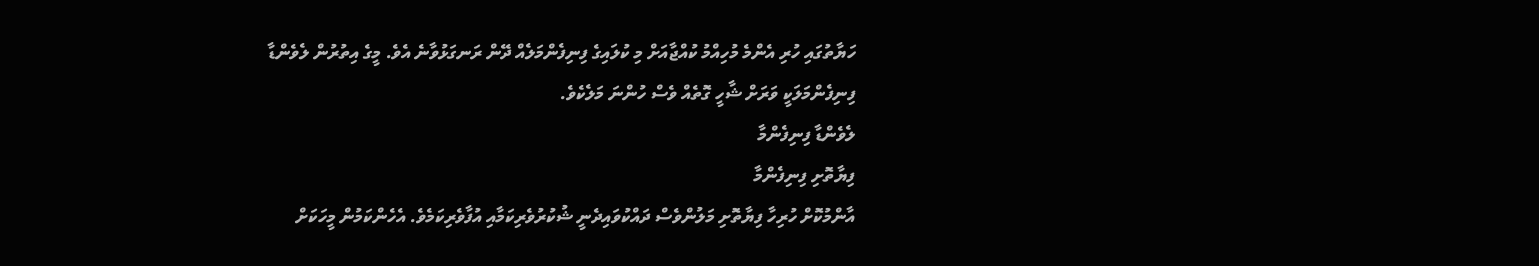ހަޔާތުގައި ހުރި އެންމެ މުހިއްމު ކުއްޖާއަށް މި ކުލައިގެ ފިނިފެންމަލެއް ދޭން ރަނގަޅުވާނެ އެވެ. މީގެ އިތުރުން ލެވެންޑާ ފިނިފެންމަލަކީ ވަރަށް ޝާހީ ގޮތެއް ވެސް ހުންނަ މަލެކެވެ.
ލެވެންޑާ ފިނިފެންމާ
ފިޔާތޮށި ފިނިފެންމާ
އާންމުކޮށް ހުރިހާ ފިޔާތޮށި މަލުންވެސް ދައްކުވައިދެނީ ޝުކުރުވެރިކަމާއި އުފާވެރިކަމެވެ. އެހެންކަމުން މީހަކަށް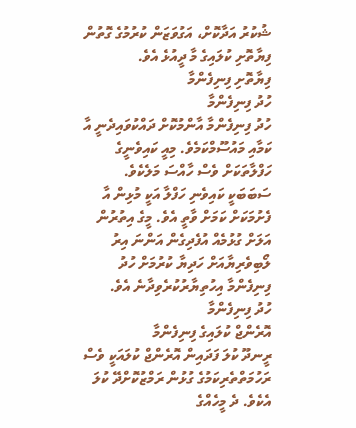ޝުކުރު އަދާކޮށް، އަގުވަޒަން ކުރުމުގެ ގޮތުން ފިޔާތޮށި ކުލައިގެ މާ ދީއުޅެ އެވެ.
ފިޔާތޮށި ފިނިފެންމާ
ހުދު ފިނިފެންމާ
ހުދު ފިނިފެންމާ އާންމުކޮށް ދައްކުވައިދެނީ އާ ކަމާއި މައުސޫމްކަމެވެ. މިއީ ކައިވެނީގެ ހަފްލާތަކަށް ވެސް ހާއްސަ މަލެކެވެ. ސަބަބަކީ ކައިވެނި ހަފްލާ އަކީ މުޅިން އާ ފެށުމަކަށް ކަމަށް ވާތީ އެވެ. މީގެ އިތުރުން އަލަށް ގުޅުމެއް އުފެދިގެން އަންނަ އިރު ލޯބިވެރިޔާއަށް ހަދިޔާ ކުރުމަށް ހުދު ފިނިފެންމާ އިހުތިޔާރުކުރެވިދާނެ އެވެ.
ހުދު ފިނިފެންމާ
އޮރެންޖް ކުލައިގެ ފިނިފެންމާ
ރީނދޫ ކުލަ ފަދައިން އޮރެންޖް ކުލައަކީ ވެސް ރަހުމަތްތެރިކަމުގެ ގުޅުން ރަމްޒުކޮށްދޭ ކުލަ އެކެވެ. ދެ މީހެއްގެ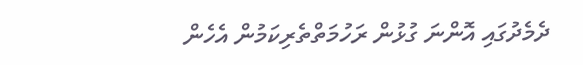ދެމެދުގައި އޮންނަ ގުޅުން ރަހުމަތްތެރިކަމުން އެހެން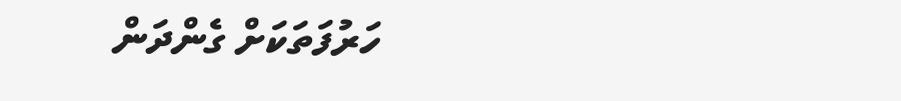ހަރުފަތަކަށް ގެންދަން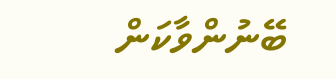ބޭނުންވާކަން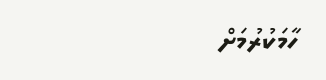ހާމަކުރުމަށް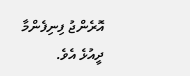އޮރެންޖު ފިނިފެންމާ ދީއުޅެ އެވެ.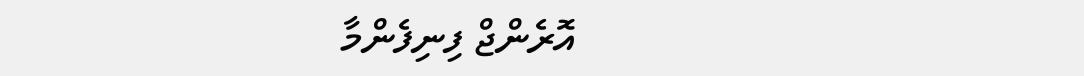އޮރެންޖް ފިނިފެންމާ